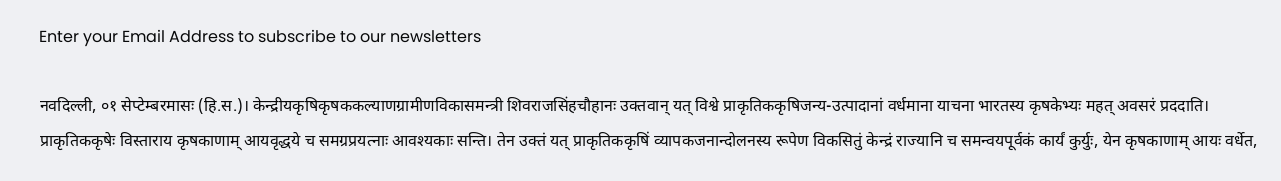Enter your Email Address to subscribe to our newsletters

नवदिल्ली, ०१ सेप्टेम्बरमासः (हि.स.)। केन्द्रीयकृषिकृषककल्याणग्रामीणविकासमन्त्री शिवराजसिंहचौहानः उक्तवान् यत् विश्वे प्राकृतिककृषिजन्य-उत्पादानां वर्धमाना याचना भारतस्य कृषकेभ्यः महत् अवसरं प्रददाति। प्राकृतिककृषेः विस्ताराय कृषकाणाम् आयवृद्धये च समग्रप्रयत्नाः आवश्यकाः सन्ति। तेन उक्तं यत् प्राकृतिककृषिं व्यापकजनान्दोलनस्य रूपेण विकसितुं केन्द्रं राज्यानि च समन्वयपूर्वकं कार्यं कुर्युः, येन कृषकाणाम् आयः वर्धेत,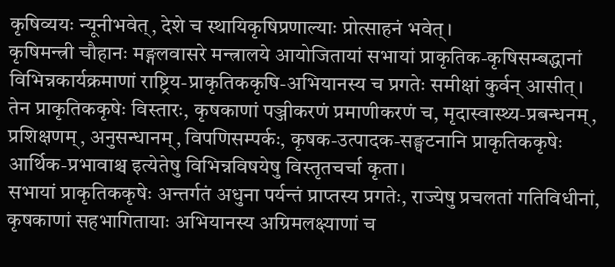कृषिव्ययः न्यूनीभवेत्, देशे च स्थायिकृषिप्रणाल्याः प्रोत्साहनं भवेत्।
कृषिमन्त्री चौहानः मङ्गलवासरे मन्त्रालये आयोजितायां सभायां प्राकृतिक-कृषिसम्बद्धानां विभिन्नकार्यक्रमाणां राष्ट्रिय-प्राकृतिककृषि-अभियानस्य च प्रगतेः समीक्षां कुर्वन् आसीत्। तेन प्राकृतिककृषेः विस्तारः, कृषकाणां पञ्जीकरणं प्रमाणीकरणं च, मृदास्वास्थ्य-प्रबन्धनम्, प्रशिक्षणम्, अनुसन्धानम्, विपणिसम्पर्कः, कृषक-उत्पादक-सङ्घटनानि प्राकृतिककृषेः आर्थिक-प्रभावाश्च इत्येतेषु विभिन्नविषयेषु विस्तृतचर्चा कृता।
सभायां प्राकृतिककृषेः अन्तर्गतं अधुना पर्यन्तं प्राप्तस्य प्रगतेः, राज्येषु प्रचलतां गतिविधीनां, कृषकाणां सहभागितायाः अभियानस्य अग्रिमलक्ष्याणां च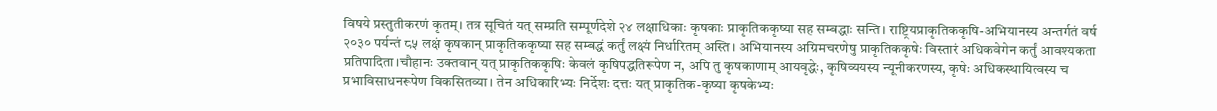विषये प्रस्तुतीकरणं कृतम्। तत्र सूचितं यत् सम्प्रति सम्पूर्णदेशे २४ लक्षाधिकाः कृषकाः प्राकृतिककृष्या सह सम्बद्धाः सन्ति। राष्ट्रियप्राकृतिककृषि-अभियानस्य अन्तर्गतं वर्ष २०३० पर्यन्तं ८५ लक्षं कृषकान् प्राकृतिककृष्या सह सम्बद्धं कर्तुं लक्ष्यं निर्धारितम् अस्ति। अभियानस्य अग्रिमचरणेषु प्राकृतिककृषेः विस्तारं अधिकवेगेन कर्तुं आवश्यकता प्रतिपादिता।चौहानः उक्तवान् यत् प्राकृतिककृषिः केवलं कृषिपद्धतिरूपेण न, अपि तु कृषकाणाम् आयवृद्धेः, कृषिव्ययस्य न्यूनीकरणस्य, कृषेः अधिकस्थायित्वस्य च प्रभाविसाधनरूपेण विकसितव्या। तेन अधिकारिभ्यः निर्देशः दत्तः यत् प्राकृतिक-कृष्या कृषकेभ्यः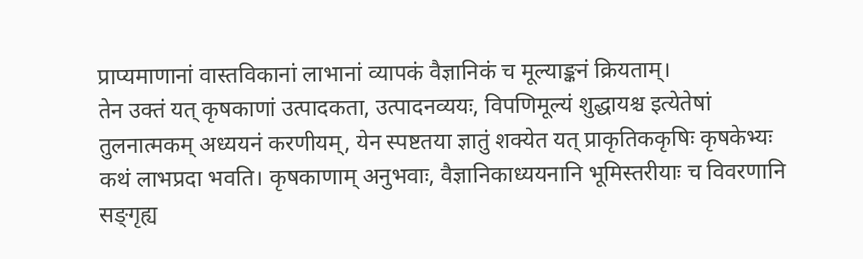प्राप्यमाणानां वास्तविकानां लाभानां व्यापकं वैज्ञानिकं च मूल्याङ्कनं क्रियताम्।
तेन उक्तं यत् कृषकाणां उत्पादकता, उत्पादनव्ययः, विपणिमूल्यं शुद्धायश्च इत्येतेषां तुलनात्मकम् अध्ययनं करणीयम्, येन स्पष्टतया ज्ञातुं शक्येत यत् प्राकृतिककृषिः कृषकेभ्यः कथं लाभप्रदा भवति। कृषकाणाम् अनुभवाः, वैज्ञानिकाध्ययनानि भूमिस्तरीयाः च विवरणानि सङ्गृह्य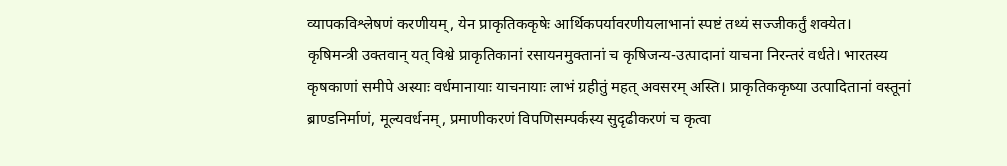व्यापकविश्लेषणं करणीयम्, येन प्राकृतिककृषेः आर्थिकपर्यावरणीयलाभानां स्पष्टं तथ्यं सज्जीकर्तुं शक्येत।
कृषिमन्त्री उक्तवान् यत् विश्वे प्राकृतिकानां रसायनमुक्तानां च कृषिजन्य-उत्पादानां याचना निरन्तरं वर्धते। भारतस्य कृषकाणां समीपे अस्याः वर्धमानायाः याचनायाः लाभं ग्रहीतुं महत् अवसरम् अस्ति। प्राकृतिककृष्या उत्पादितानां वस्तूनां ब्राण्डनिर्माणं, मूल्यवर्धनम्, प्रमाणीकरणं विपणिसम्पर्कस्य सुदृढीकरणं च कृत्वा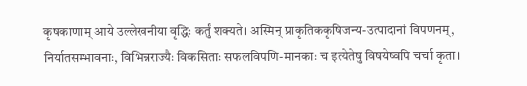कृषकाणाम् आये उल्लेखनीया वृद्धिः कर्तुं शक्यते। अस्मिन् प्राकृतिककृषिजन्य-उत्पादानां विपणनम्, निर्यातसम्भावनाः, विभिन्नराज्यैः विकसिताः सफलविपणि-मानकाः च इत्येतेषु विषयेष्वपि चर्चा कृता।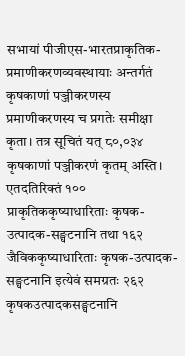सभायां पीजीएस-भारतप्राकृतिक-प्रमाणीकरणव्यवस्थायाः अन्तर्गतं कृषकाणां पञ्जीकरणस्य प्रमाणीकरणस्य च प्रगतेः समीक्षा कृता। तत्र सूचितं यत् ८०,०३४ कृषकाणां पञ्जीकरणं कृतम् अस्ति। एतदतिरिक्तं १०० प्राकृतिककृष्याधारिताः कृषक-उत्पादक-सङ्घटनानि तथा १६२ जैविककृष्याधारिताः कृषक-उत्पादक-सङ्घटनानि इत्येवं समग्रतः २६२ कृषकउत्पादकसङ्घटनानि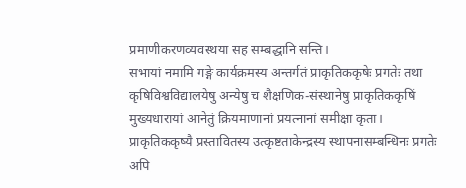प्रमाणीकरणव्यवस्थया सह सम्बद्धानि सन्ति।
सभायां नमामि गङ्गे कार्यक्रमस्य अन्तर्गतं प्राकृतिककृषेः प्रगतेः तथा कृषिविश्वविद्यालयेषु अन्येषु च शैक्षणिक-संस्थानेषु प्राकृतिककृषिं मुख्यधारायां आनेतुं क्रियमाणानां प्रयत्नानां समीक्षा कृता। प्राकृतिककृष्यै प्रस्तावितस्य उत्कृष्टताकेन्द्रस्य स्थापनासम्बन्धिनः प्रगतेः अपि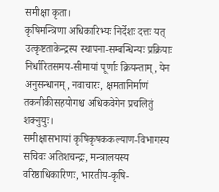समीक्षा कृता।
कृषिमन्त्रिणा अधिकारिभ्यः निर्देशः दत्तः यत् उत्कृष्टताकेन्द्रस्य स्थापना-सम्बन्धिन्यः प्रक्रियाः निर्धारितसमय-सीमायां पूर्णाः क्रियन्ताम्, येन अनुसन्धानम्, नवाचारः, क्षमतानिर्माणं तकनीकीसहयोगश्च अधिकवेगेन प्रचलितुं शक्नुयुः।
समीक्षासभायां कृषिकृषककल्याण-विभागस्य सचिवः अतिशचन्द्रः, मन्त्रालयस्य वरिष्ठाधिकारिणः, भारतीय-कृषि-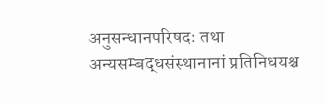अनुसन्धानपरिषदः तथा अन्यसम्बद्धसंस्थानानां प्रतिनिधयश्च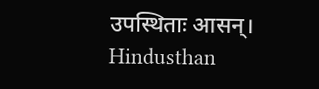उपस्थिताः आसन्।
Hindusthan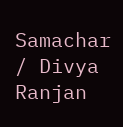Samachar / Divya Ranjan